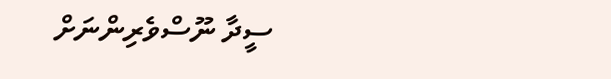ސީދާ ނޫސްވެރިންނަށް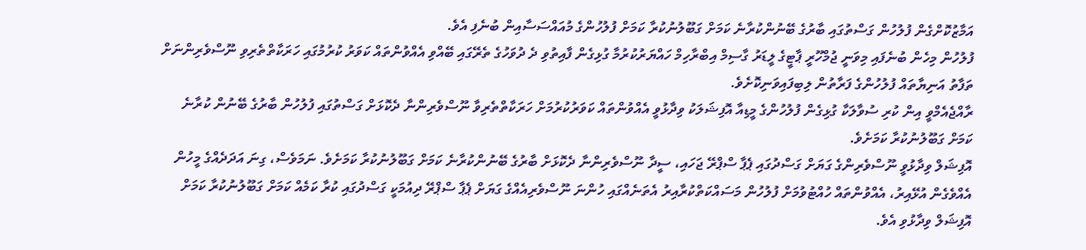އަމާޒުކޮށްގެން ފުލުހުން ގަސްތުގައި ބާރުގެ ބޭނުންކުރާނެ ކަމަށް ގަބޫލުނުކުރާ ކަމަށް ފުލުހުންގެ މުއައްސަސާއިން ބުނެފި އެވެ.
ފުލުހުން މިހެން ބުނެފައި މިވަނީ ޖުމްހޫރީ ޕާޓީގެ ލީޑަރު ގާސިމް އިބްރާހިމް ހައްޔަރުކުރުމާ ގުޅިގެން ފާއިތުވި ދެ ދުވަހުގެ ތެރޭގައި ބޭއްވި އެއްވުންތައް ކަވަރު ކުރުމުގައި ހަރަކާތްތެރިވި ނޫސްވެރިންނަށް ތަފާތު އަނިޔާތައް ފުލުހުންގެ ފަރާތުން ލިބިފައިވަނިކޮށެވެ.
ރާއްޖެއެމްވީ އިން ކުރި ސުވާލަކާ ގުޅިގެން ފުލުހުންގެ މީޑިއާ އޮފިޝަލަކު ވިދާޅުވީ އެއްވުންތައް ކަވަރުކުރުމަށް ހަރަކާތްތެރިވާ ނޫސްވެރިންނާ ދެކޮޅަށް ގަސްތުގައި ފުލުހުން ބާރުގެ ބޭނުން ކުރާނެ ކަމަށް ގަބޫލުނުކުރާ ކަމަށެވެ.
އޮފިޝަލް ވިދާޅުވީ ނޫސްވެރިންގެ ގަޔަށް ގަސްދުގައި ޕެޕާ ސްޕްރޭ ޖަހައި، ސީދާ ނޫސްވެރިންނާ ދެކޮޅަށް ބާރުގެ ބޭނުންކުރާނެ ކަމަށް ގަބޫލުނުކުރާ ކަމަށެވެ. ނަމަވެސް، ގިނަ އަދަދެއްގެ މީހުން އެއްވެގެން އުޅޭއިރު، އެއްވުންތައް ހުއްޓުވުމަށް ފުލުހުން މަސައްކަތްކުރާއިރު އެތަނެއްގައި ހުންނަ ނޫސްވެރިއެއްގެ ގަޔަށް ޕެޕާ ސްޕްރޭ ދިއުމަކީ ގަސްދުގައި ކުރާ ކަމެއް ކަމަށް ގަބޫލުނުކުރާ ކަމަށް އޮފިޝަލް ވިދާޅުވި އެވެ.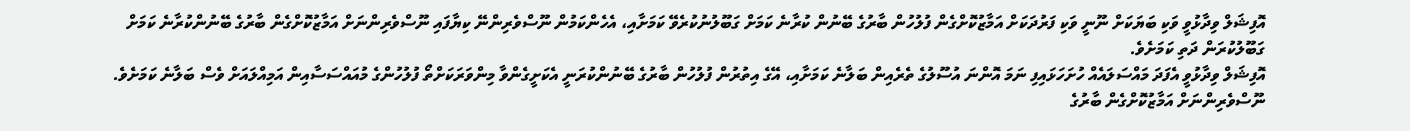އޮފިޝަލް ވިދާޅުވީ ވަކި ބަޔަކަށް ނޫނީ ވަކި ފަރުދަކަށް އަމާޒުކޮށްގެން ފުލުހުން ބާރުގެ ބޭނުން ކުރާނެ ކަމަށް ގަބޫލުނުކުރެވޭ ކަމަށާއި، އެހެންކަމުން ނޫސްވެރިންނޭ ކިޔާފައި ނޫސްވެރިންނަށް އަމާޒުކޮށްގެން ބާރުގެ ބޭނުންކުރާނެ ކަމަށް ގަބޫލުކުރަން ދަތި ކަމަށެވެ.
އޮފިޝަލް ވިދާޅުވީ އެފަދަ މައްސަލައެއް ހުށަހަޅައިފި ނަމަ އޮންނަ އުސޫލުގެ ތެރެއިން ބަލާނެ ކަމަށާއި، އޭގެ އިތުރުން ފުލުހުން ބާރުގެ ބޭނުންކުރަނީ އެކަށީގެންވާ މިންވަރަކަށްތޯ ފުލުހުންގެ މުއައްސަސާއިން އަމިއްލައަށް ވެސް ބަލާނެ ކަމަށެވެ.
ނޫސްވެރިންނަށް އަމާޒުކޮށްގެން ބާރުގެ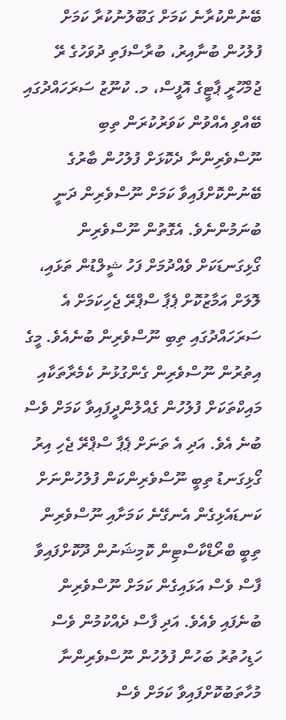ބޭނުންކުރާނެ ކަމަށް ގަބޫލުނުކުރާ ކަމަށް ފުލުހުން ބުނާއިރު، ބުރާސްފަތި ދުވަހުގެ ރޭ ޖުމްހޫރީ ޕާޓީގެ އޮފީސް، މ. ކުނޫޒު ސަރަހައްދުގައި ބޭއްވި އެއްވުން ކަވަރުކުރަން ތިބި ނޫސްވެރިންނާ ދެކޮޅަށް ފުލުހުން ބާރުގެ ބޭނުންކޮށްފައިވާ ކަމަށް ނޫސްވެރިން ދަނީ ބުނަމުންނެވެ. އެގޮތުން ނޫސްވެރިން ގޯޅިގަނޑަކަށް ވެއްދުމަށް ފަހު ޝީލްޑުން ތަޅައި، ލޮލަށް އަމާޒުކޮށް ޕެޕާ ސްޕްރޭ ޖެހިކަމަށް އެ ސަރަހައްދުގައި ތިބި ނޫސްވެރިން ބުނެއެވެ. މީގެ އިތުރުން ނޫސްވެރިން ގެންގުޅުނު ކެމެރާތަކާއި މައިކްތަކަށް ފުލުހުން ގެއްލުންދީފައިވާ ކަމަށް ވެސް ބުނެ އެވެ. އަދި އެ ތަނަށް ޕެޕާ ސްޕްރޭ ޖެހި އިރު ގޯޅިގަނޑު ތިބީ ނޫސްވެރިންކަން ފުލުހުންނަށް ކަނޑައެޅިގެން އެނގޭނެ ކަމަށާއި ނޫސްވެރިން ތިބީ ބްރޯޑްކާސްޓިން ކޮމިޝަނުން ދޫކޮށްފައިވާ ފާސް ވެސް އަޅައިގެން ކަމަށް ނޫސްވެރިން ބުނެފައި ވެއެވެ. އަދި ފާސް ދެއްކުމުން ވެސް ހަޑިހުތުރު ބަހުން ފުލުހުން ނޫސްވެރިންނާ މުހާތަބުކޮށްފައިވާ ކަމަށް ވެސް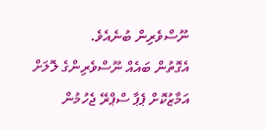ނޫސްވެރިން ބުނެއެވެ.
އެގޮތުން ބައެއް ނޫސްވެރިންގެ ލޮލަށް އަމާޒުކޮށް ޕެޕާ ސްޕްރޭ ޖެހުމުން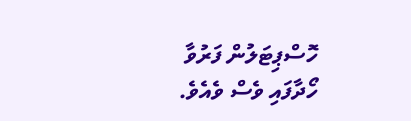ހޮސްޕިޓަލުން ފަރުވާ ހޯދާފައި ވެސް ވެއެވެ.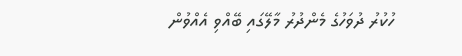ހުކުރު ދުވަހުގެ މެންދުރު މާލޭގައި ބޭއްވި އެއްވުން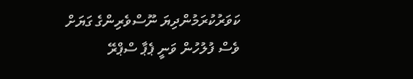ކަވަރުކުރަމުންދިޔަ ނޫސްވެރިންގެ ގަޔަށް ވެސް ފުލުހުން ވަނީ ޕެޕާ ސްޕްރޭ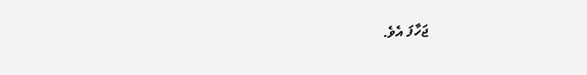ޖަހާފަ އެވެ.